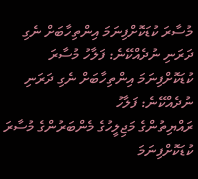މުސާރަ ކުޑަކޮށްފިނަމަ އިންތިހާބަށް ނެގި ދަރަނި ނުދެއްކޭނެ: ފަލާހު މުސާރަ ކުޑަކޮށްފިނަމަ އިންތިހާބަށް ނެގި ދަރަނި ނުދެއްކޭނެ: ފަލާހު
ރައްޔިތުންގެ މަޖިލީހުގެ މެންބަރުންގެ މުސާރަ ކުޑަކޮށްފިނަމަ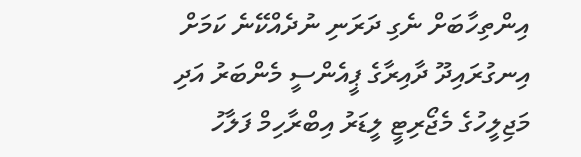އިންތިހާބަށް ނެގި ދަރަނި ނުދެއްކޭނެ ކަމަށް އިނގުރައިދޫ ދާއިރާގެ ޕީއެންސީ މެންބަރު އަދި މަޖިލީހުގެ މެޖޯރިޓީ ލީޑަރު އިބްރާހިމް ފަލާހު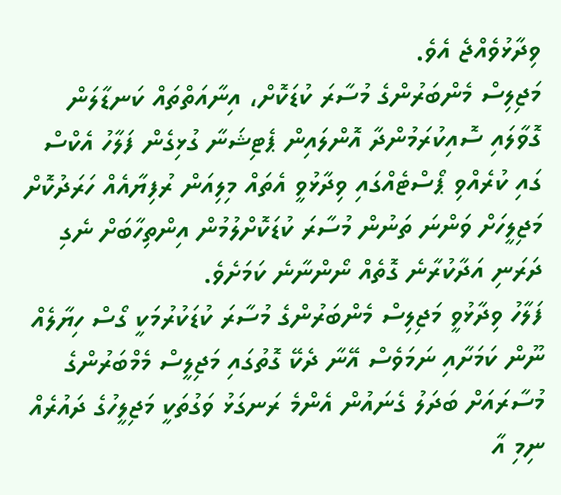ވިދާޅުވެއްޖެ އެވެ.
މަޖިލިސް މެންބަރުންގެ މުސާރަ ކުޑަކޮށް، އިނާއަތްތައް ކަނޑާލަން ގޮވާލައި ސޮއިކުރަމުންދާ އޮންލައިން ޕެޓިޝަނާ ގުޅިގެން ފަލާހު އެކްސް ގައި ކުރެއްވި ޕޯސްޓެއްގައި ވިދާޅުވީ އެތައް މިލިއަން ރުފިޔާއެއް ހަރަދުކޮށް މަޖިލީހަށް ވަންނަ ތަނުން މުސާރަ ކުޑަކޮށްލުމުން އިންތިހާބަށް ނެގި ދަރަނި އަދާކުރާނެ ގޮތެއް ނޯންނާނެ ކަމަށެވެ.
ފަލާހު ވިދާޅުވީ މަޖިލިސް މެންބަރުންގެ މުސާރަ ކުޑަކުރުމަކީ ގޯސް ހިޔާލެއް ނޫން ކަމަށާއި ނަމަވެސް އޭނާ ދެކޭ ގޮތުގައި މަޖިލީސް މެމްބަރުންގެ މުސާރައަށް ބަދަލު ގެނައުން އެންމެ ރަނގަޅު ވަގުތަކީ މަޖިލީހުގެ ދައުރެއް ނިމި އާ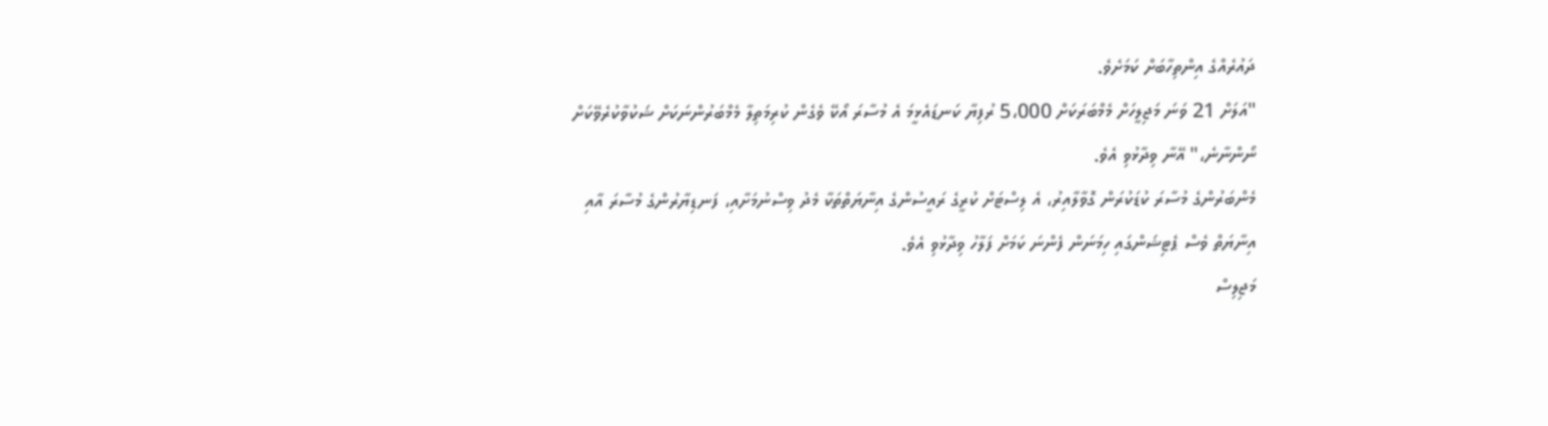ދައުރެއްގެ އިންތިހާބަށް ކަމަށެވެ.
"އަލަށް 21 ވަނަ މަޖިލީހަށް މެމްބަރަކަށް 5،000 ރުފިޔާ ކަނޑައެޅީމަ އެ މުސާރަ އޯކޭ ވެގެން ކުރިމަތިލާ މެމްބަރުންނަކަށް ޝަކުވާކުރެވޭކަށް ނޯންނާނެ،" އޭނާ ވިދާޅުވި އެވެ.
މެންބަރުންގެ މުސާރަ ކުޑަކުރަން ގޮވާލާއިރު، އެ ލިސްޓަށް ކުރީގެ ރައީސުންގެ އިނާޔަތްތަކާ މެދު ވިސްނުމަށާއި، ފަނޑިޔާރުންގެ މުސާރަ އާއި އިނާޔަތް ވެސް ޕެޓިޝަންގައި ހިމަނަން ފެންނަ ކަމަށް ފަލާހު ވިދާޅުވި އެވެ.
މަޖިލިސް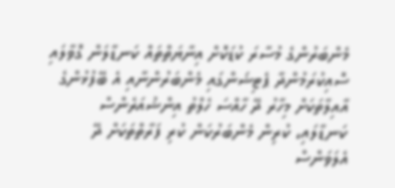މެންބަރުންގެ މުސާރަ ކުޑަކޮށް އިނާޔަތްތައް ކަނޑާލަން ގޮވާލައި ސޮއިކުރަމުންދާ ޕެޓިޝަންގައި މެންބަރުންނާއި އެ ބޭފުޅުންގެ އާއިލާތަކަށް މިހާރު ދޭ ހާއްސަ ހެލްތު އިންޝުއަރެންސް ކަނޑާލައި، ކުރިން މެންބަރުކަން ކުރި ފަރާތްތަކަށް ދޭ އެލަވަންސް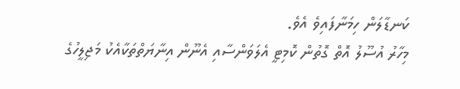ކަނޑާލަން ހިމަނާފައިވެ އެވެ.
މިހާރު އުސޫލު އޮތް ގޮތުން ކޮމިޓީ އެލަވަންސާއި އެނޫން އިނާޔަތްތަކާއެކު މަޖިލީހުގެ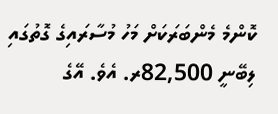ކޮންމެ މެންބަރަކަށް މަހު މުސާރައިގެ ގޮތުގައި ލިބޭނީ 82,500ރ. އެވެ. އޭގެ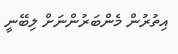އިތުރުން މެންބަރުންނަށް ލިބޭނީ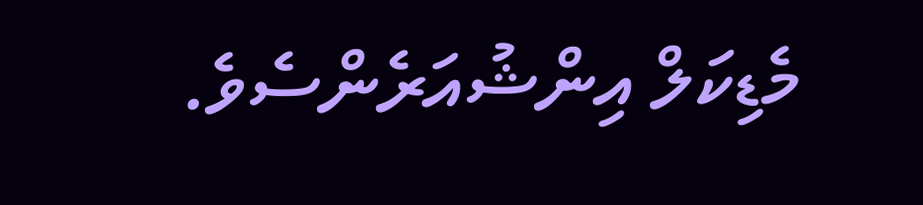މެޑިކަލް އިންޝުއަރެންސެވެ.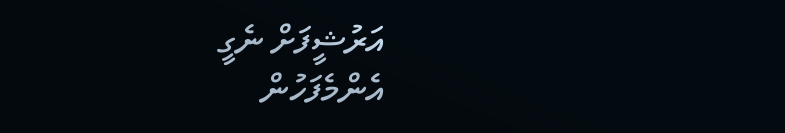އަރުޝީފަށް ނެގީ
އެންމެފަހުން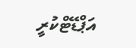އަޕްޑޭޓްކުރީ